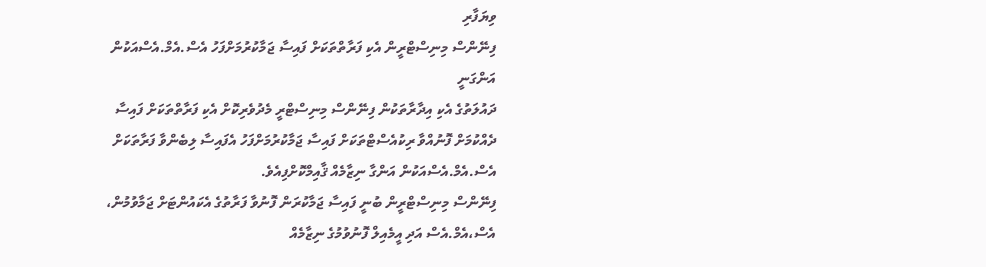ވިޔަފާރި
ފިނޭންސް މިނިސްޓްރީން އެކި ފަރާތްތަކަށް ފައިސާ ޖަމާކުރުމަށްފަހު އެސް.އެމް.އެސްއަކުން އަންގަނީ
ދައުލަތުގެ އެކި އިދާރާތަކުން ފިނޭންސް މިނިސްޓްރީ މެދުވެރިކޮށް އެކި ފަރާތްތަކަށް ފައިސާ ދެއްކުމަށް ފޮނުއްވާ ރިކުއެސްޓްތަކަށް ފައިސާ ޖަމާކުރުމަށްފަހު އެފައިސާ ލިބެންވާ ފަރާތަކަށް އެސް.އެމް.އެސްއަކުން އަންގާ ނިޒާމެއް ޤާއިމްކޮށްފިއެވެ.
ފިނޭންސް މިނިސްޓްރީން ބުނީ ފައިސާ ޖަމާކުރަން ފޮނުވާ ފަރާތުގެ އެކައުންޓަށް ޖަމާވުމުން، އެސް،އެމް.އެސް އަދި އީމެއިލް ފޮނުވުމުގެ ނިޒާމެއް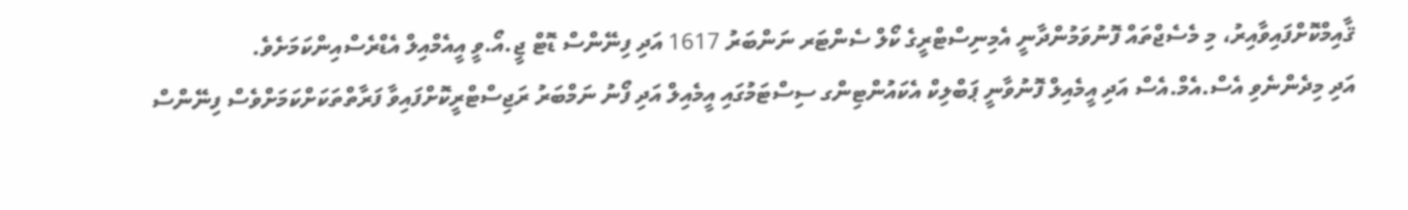ޤާއިމްކޮށްފައިވާއިރު، މި މެސެޖްތައް ފޮނުވަމުންދާނީ އެމިނިސްޓްރީގެ ކޯލް ސެންޓަރ ނަންބަރު 1617 އަދި ފިނޭންސް ޑޮޓް ޖީ.އޯ.ވީ އީއެމްއިލް އެޑްރެސްއިންކަމަށެވެ.
އަދި މިދެންނެވި އެސް.އެމް.އެސް އަދި އީމެއިލް ފޮނުވާނީ ޕަބްލިކް އެކައުންޓިންގ ސިސްޓަމުގައި އީމެއިލް އަދި ފޯނު ނަމްބަރު ރަޖިސްޓްރީކޮށްފައިވާ ފަރާތްތަކަށްކަމަށްވެސް ފިނޭންސް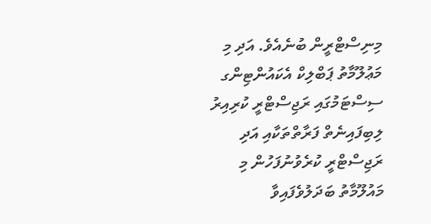މިނިސްޓްރީން ބުނެއެވެ. އަދި މި މަޢުލޫމާތު ޕަބްލިކް އެކައުންޓިންގ ސިސްޓަމުގައި ރަޖިސްޓްރީ ކުރިއިރު ލިބިފައިނެތް ފަރާތްތަކާއި އަދި ރަޖިސްޓްރީ ކުރެވުނުފަހުން މި މައުލޫމާތު ބަދަލުވެފައިވާ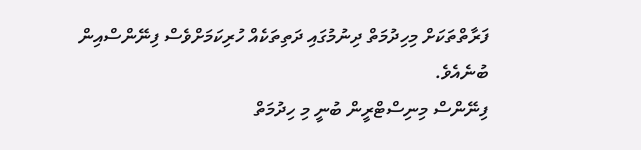ފަރާތްތަކަށް މިހިދުމަތް ދިނުމުގައި ދަތިތަކެއް ހުރިކަމަށްވެސް ފިނޭންސްއިން ބުނެއެވެ.
ފިނޭންސް މިނިސްޓްރީން ބުނީ މި ހިދުމަތް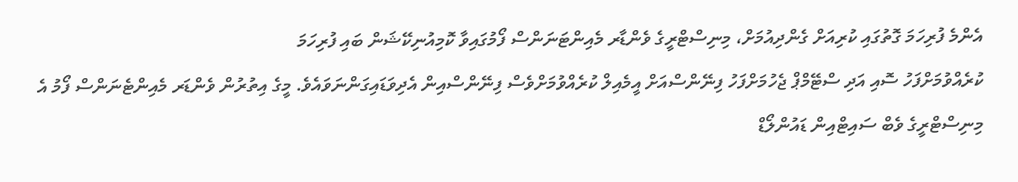އެންމެ ފުރިހަމަ ގޮތުގައި ކުރިއަށް ގެންދިއުމަށް، މިނިސްޓްރީގެ ވެންޑާރ މެއިންޓަނަންސް ފޯމުގައިވާ ކޮމިއުނިކޭޝަން ބައި ފުރިހަމަ
ކުރެއްވުމަށްފަހު ސޮއި އަދި ސްޓޭމްޕް ޖެހުމަށްފަހު ފިނޭންސްއަށް އީމެއިލް ކުރެއްވުމަށްވެސް ފިނޭންސްއިން އެދިވަޑައިގަންނަވައެވެ. މީގެ އިތުރުން ވެންޑަރ މެއިންޓެނަންސް ފޯމު އެ މިނިސްޓްރީގެ ވެބް ސައިޓްއިން ޑައުންލޯޑް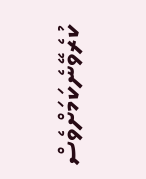ކުރެވޭނެކަމަށްވެސް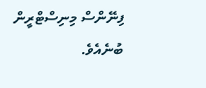ފިނޭންސް މިނިސްޓްރީން ބުނެއެވެ.